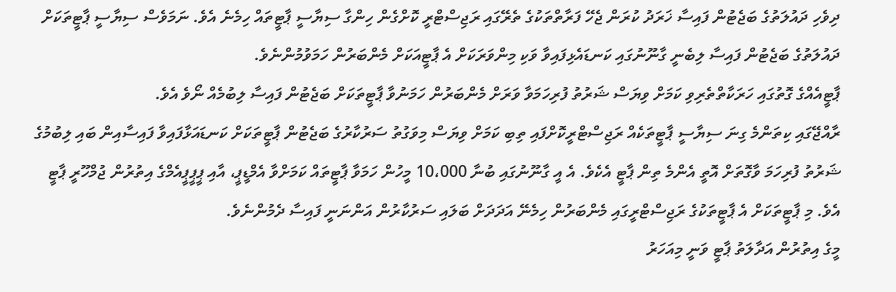ދިވެހި ދައުލަތުގެ ބަޖެޓުން ފައިސާ ޚަރަދު ކުރަން ޖެހޭ ފަރާތްތަކުގެ ތެރޭގައި ރަޖިސްޓްރީ ކޮށްގެން ހިންގާ ސިޔާސީ ޕާޓީތައް ހިމެނެ އެވެ. ނަމަވެސް ސިޔާސީ ޕާޓީތަކަށް ދައުލަތުގެ ބަޖެޓުން ފައިސާ ލިބެނީ ގާނޫނުގައި ކަނޑައެޅިފައިވާ ވަކި މިންވަރަކަށް އެ ޕާޓީއަކަށް މެންބަރުން ހަމަވުމުންނެވެ.
ޕާޓީއެއްގެ ގޮތުގައި ހަރަކާތްތެރިވި ކަމަށް ވިޔަސް ޝަރުތު ފުރިހަމަވާ ވަރަށް މެންބަރުން ހަމަނުވާ ޕާޓީތަކަށް ބަޖެޓުން ފައިސާ ލިބުމެއް ނޯވެ އެވެ.
ރާއްޖޭގައި ކިތަންމެ ގިނަ ސިޔާސީ ޕާޓީތަކެއް ރަޖިސްޓްރީކޮށްފައި ތިބި ކަމަށް ވިޔަސް މިވަގުތު ސަރުކާރުގެ ބަޖެޓުން ޕާޓީތަކަށް ކަނޑައަޅާފައިވާ ފައިސާއިން ބައި ލިބުމުގެ ޝަރުތު ފުރިހަމަ ވާގޮތަށް އޮތީ އެންމެ ތިން ޕާޓީ އެކެވެ. އެ އީ ގާނޫނުގައި ބުނާ 10،000 މީހުން ހަމަވާ ޕާޓީތައް ކަމަށްވާ އެމްޑީޕީ، އާއި ޕީޕީޕީއެމްގެ އިތުރުން ޖުމްހޫރީ ޕާޓީ އެވެ. މި ޕާޓީތަކަށް އެ ޕާޓީތަކުގެ ރަޖިސްޓްރީގައި މެންބަރުން ހިމެނޭ އަދަދަށް ބަލައި ސަރުކާރުން އަންނަނީ ފައިސާ ދެމުންނެވެ.
މީގެ އިތުރުން އަދާލަތު ޕާޓީ ވަނީ މިއަހަރު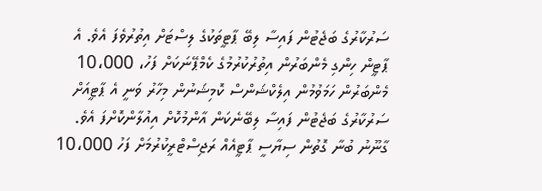ސަރުކާރުގެ ބަޖެޓުން ފައިސާ ލިބޭ ޕާޓީތަކުގެ ލިސްޓަށް އިތުރުވެފަ އެވެ. އެ ޕާޓީން ހިންގި މެންބަރުން އިތުރުކުރުމުގެ ކެމްޕޭނަކަށް ފަހު، 10،000 މެންބަރުން ހަމަވުމުން އިލެކްޝަންސް ކޮމިޝަނުން މިހާރު ވަނީ އެ ޕާޓީއަށް ސަރުކާރުގެ ބަޖެޓުން ފައިސާ ލިބޭނެކަން އާންމުކޮށް އިއުލާންކޮށްފަ އެވެ.
ގާނޫނު ބުނާ ގޮތުން ސިޔާސީ ޕާޓީއެއް ރަޖިސްޓްރީކުރުމަށް ފަހު 10،000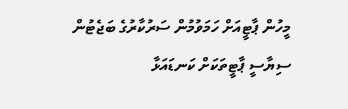މީހުން ޕާޓީއަށް ހަމަވުމުން ސަރުކާރުގެ ބަޖެޓުން ސިޔާސީ ޕާޓީތަކަށް ކަނޑައަޅާ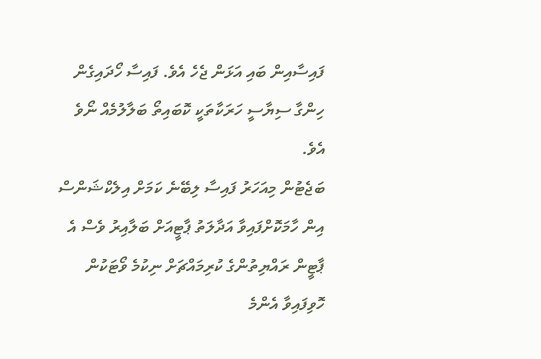ފައިސާއިން ބައި އަޅަން ޖެހެ އެވެ. ފައިސާ ހޯދައިގެން ހިންގާ ސިޔާސީ ހަރަކާތަކީ ކޮބައިތޯ ބަލާލުމެއް ނޯވެ އެވެ.
ބަޖެޓުން މިއަހަރު ފައިސާ ލިބޭނެ ކަމަށް އިލެކްޝަންސް އިން ހާމަކޮށްފައިވާ އަދާލަތު ޕާޓީއަށް ބަލާއިރު ވެސް އެ ޕާޓީން ރައްޔިތުންގެ ކުރިމައްޗަށް ނިކުމެ ވޯޓަކުން ހޮވިފައިވާ އެންމެ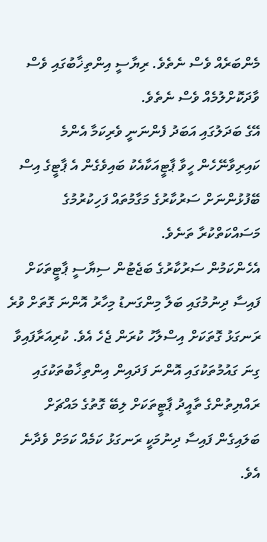މެންބަރެއް ވެސް ނެތެވެ. ރިޔާސީ އިންތިޚާބުގައި ވެސް ވާދަކޮށްލުމެއް ވެސް ނެތެވެ.
އޭގެ ބަދަލުގައި އަބަދު ފެންނަނީ ވެރިކަމާ އެންމެ ކައިރިވާނޭހެން ހީވާ ޕާޓީއަކާއެކު ބައިވެގެން އެ ޕާޓީގެ އިސް ބޭފުޅުންނަށް ސަރުކާރުގެ މަގާމުތައް ފަހިކުރުމުގެ މަސައްކަތްކުރާ ތަނެވެ.
އެހެންކަމުން ސަރުކާރުގެ ބަޖެޓުން ސިޔާސީ ޕާޓީތަކަށް ފައިސާ ދިނުމުގައި ބަލާ މިންގަނޑު މިހާރު އޮންނަ ގޮތަށް ވުރެ ރަނގަޅު ގޮތަކަށް އިސްލާހު ކުރަން ޖެހެ އެވެ. ކުރިއަރާފައިވާ ގިނަ ގައުމުތަކުގައި އޮންނަ ފަދައިން އިންތިޚާބުތަކުގައި ރައްޔިތުންގެ ތާއީދު ޕާޓީތަކަށް ލިބޭ ގޮތުގެ މައްޗަށް ބަލައިގެން ފައިސާ ދިނުމަކީ ރަނގަޅު ކަމެއް ކަމަށް ވެދާނެ އެވެ.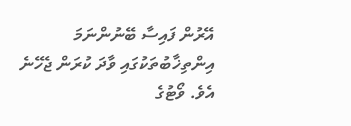އޭރުން ފައިސާ ބޭނުންނަމަ އިންތިޚާބުތަކުގައި ވާދަ ކުރަން ޖެހޭނެ އެވެ. ވޯޓުގެ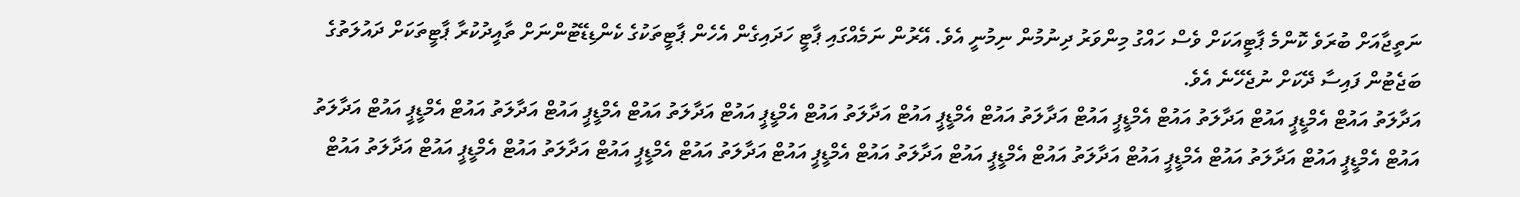ނަތީޖާއަށް ބުރަވެ ކޮންމެ ޕާޓީއަކަށް ވެސް ހައްގު މިންވަރު ދިނުމުން ނިމުނީ އެވެ. އޭރުން ނަމެއްގައި ޕާޓީ ހަދައިގެން އެހެން ޕާޓީތަކުގެ ކެންޑިޑޭޓުންނަށް ތާއީދުކުރާ ޕާޓީތަކަށް ދައުލަތުގެ ބަޖެޓުން ފައިސާ ދޭކަށް ނުޖެހޭނެ އެވެ.
އަދާލަތު އައުޓް އެމްޑީޕީ އައުޓް އަދާލަތު އައުޓް އެމްޑީޕީ އައުޓް އަދާލަތު އައުޓް އެމްޑީޕީ އައުޓް އަދާލަތު އައުޓް އެމްޑީޕީ އައުޓް އަދާލަތު އައުޓް އެމްޑީޕީ އައުޓް އަދާލަތު އައުޓް އެމްޑީޕީ އައުޓް އަދާލަތު އައުޓް އެމްޑީޕީ އައުޓް އަދާލަތު އައުޓް އެމްޑީޕީ އައުޓް އަދާލަތު އައުޓް އެމްޑީޕީ އައުޓް އަދާލަތު އައުޓް އެމްޑީޕީ އައުޓް އަދާލަތު އައުޓް އެމްޑީޕީ އައުޓް އަދާލަތު އައުޓް އެމްޑީޕީ އައުޓް އަދާލަތު އައުޓް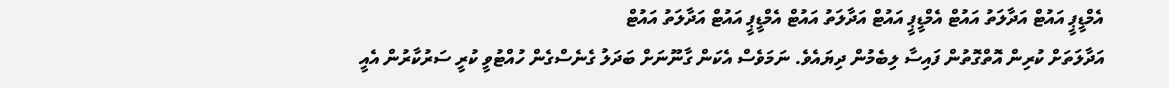އެމްޑީޕީ އައުޓް އަދާލަތު އައުޓް އެމްޑީޕީ އައުޓް އަދާލަތު އައުޓް އެމްޑީޕީ އައުޓް އަދާލަތު އައުޓް
އަދާލަތަށް ކުރިން އޮތްގޮތުން ފައިސާ ލިބެމުން ދިޔައެވެ. ނަމަވެސް އެކަން ގާނޫނަށް ބަދަލު ގެނެސްގެން ހުއްޓުވީ ކުރީ ސަރުކާރުން އެއީ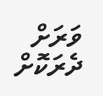ވަރަށް ދެރަކޮށް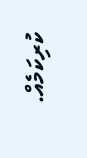ކުރިކަމެއް.